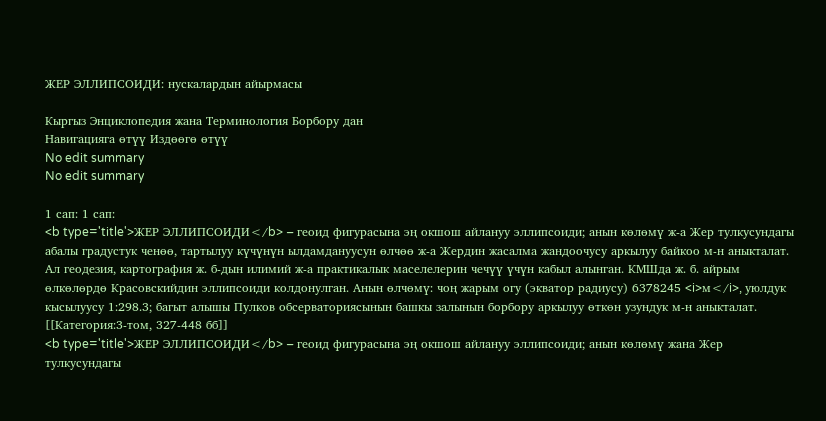ЖЕР ЭЛЛИПСОИДИ: нускалардын айырмасы

Кыргыз Энциклопедия жана Терминология Борбору дан
Навигацияга өтүү Издөөгө өтүү
No edit summary
No edit summary

1 сап: 1 сап:
<b type='title'>ЖЕР ЭЛЛИПСОИДИ</b> – геоид фигурасына эң окшош айлануу эллипсоиди; анын көлөмү ж-а Жер тулкусундагы абалы градустук ченөө, тартылуу күчүнүн ылдамдануусун өлчөө ж-а Жердин жасалма жандоочусу аркылуу байкоо м-н аныкталат. Ал геодезия, картография ж. б-дын илимий ж-а практикалык маселелерин чечүү үчүн кабыл алынган. КМШда ж. б. айрым өлкөлөрдө Красовскийдин эллипсоиди колдонулган. Анын өлчөмү: чоң жарым огу (экватор радиусу) 6378245 <i>м</i>, уюлдук кысылуусу 1:298.3; багыт алышы Пулков обсерваториясынын башкы залынын борбору аркылуу өткөн узундук м-н аныкталат. [[Категория:3-том, 327-448 бб]]
<b type='title'>ЖЕР ЭЛЛИПСОИДИ</b> – геоид фигурасына эң окшош айлануу эллипсоиди; анын көлөмү жана Жер тулкусундагы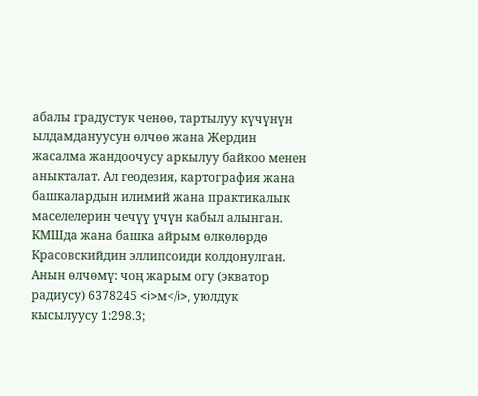абалы градустук ченөө, тартылуу күчүнүн ылдамдануусун өлчөө жана Жердин жасалма жандоочусу аркылуу байкоо менен аныкталат. Ал геодезия, картография жана башкалардын илимий жана практикалык маселелерин чечүү үчүн кабыл алынган. КМШда жана башка айрым өлкөлөрдө Красовскийдин эллипсоиди колдонулган. Анын өлчөмү: чоң жарым огу (экватор радиусу) 6378245 <i>м</i>, уюлдук кысылуусу 1:298.3;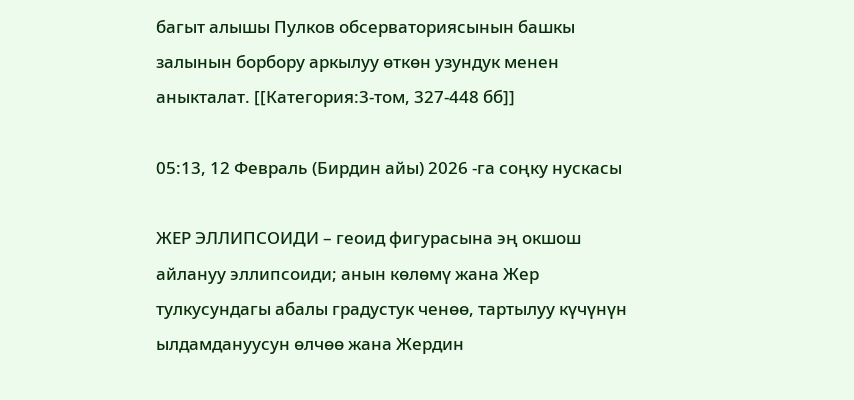багыт алышы Пулков обсерваториясынын башкы залынын борбору аркылуу өткөн узундук менен аныкталат. [[Категория:3-том, 327-448 бб]]

05:13, 12 Февраль (Бирдин айы) 2026 -га соңку нускасы

ЖЕР ЭЛЛИПСОИДИ – геоид фигурасына эң окшош айлануу эллипсоиди; анын көлөмү жана Жер тулкусундагы абалы градустук ченөө, тартылуу күчүнүн ылдамдануусун өлчөө жана Жердин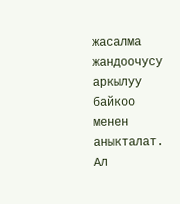жасалма жандоочусу аркылуу байкоо менен аныкталат. Ал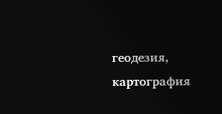геодезия, картография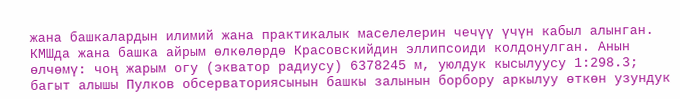жана башкалардын илимий жана практикалык маселелерин чечүү үчүн кабыл алынган. КМШда жана башка айрым өлкөлөрдө Красовскийдин эллипсоиди колдонулган. Анын өлчөмү: чоң жарым огу (экватор радиусу) 6378245 м, уюлдук кысылуусу 1:298.3; багыт алышы Пулков обсерваториясынын башкы залынын борбору аркылуу өткөн узундук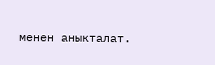менен аныкталат.